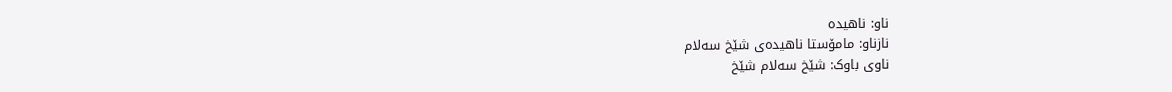ناو: ناهیدە
نازناو: مامۆستا ناهیدەی شێخ سەلام
ناوی باوک: شێخ سەلام شێخ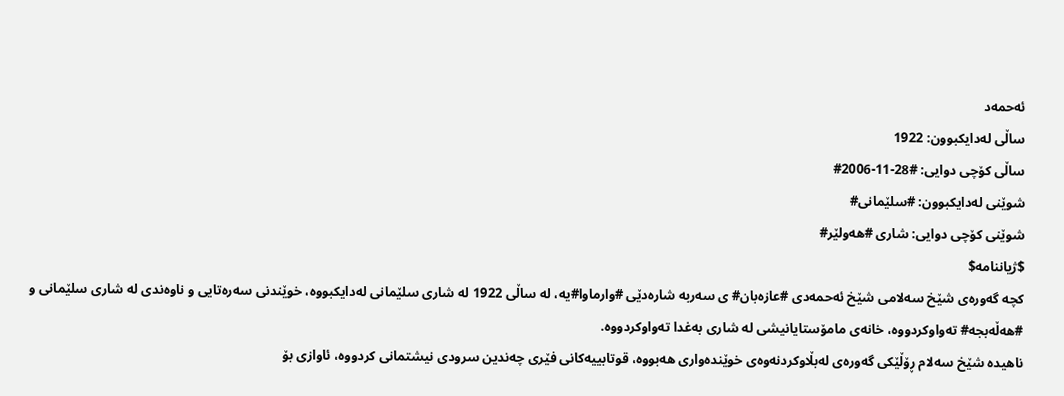ئەحمەد
ساڵی لەدایکبوون: 1922
ساڵی کۆچی دوایی: #28-11-2006#
شوێنی لەدایکبوون: #سلێمانی#
شوێنی کۆچی دوایی: شاری #هەولێر#
$ژیاننامە$
کچە گەورەی شێخ سەلامی شێخ ئەحمەدی #عازەبان# ی سەربە شارەدێی #وارماوا#یە، لە ساڵی 1922 لە شاری سلێمانی لەدایکبووە، خوێندنی سەرەتایی و ناوەندی لە شاری سلێمانی و #هەڵەبجە# تەواوکردووە، خانەی مامۆستایانیشی لە شاری بەغدا تەواوکردووە.
ناهیدە شێخ سەلام ڕۆڵێکی گەورەی لەبڵاوکردنەوەی خوێندەواری هەبووە، قوتابییەکانی فێری چەندین سرودی نیشتمانی کردووە، ئاوازی بۆ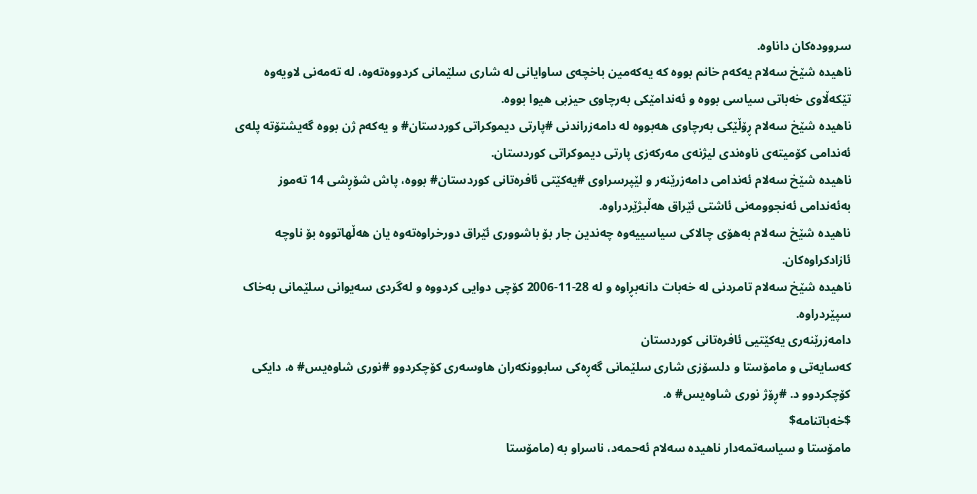سروودەکان داناوە.
ناهیدە شێخ سەلام یەکەم خانم بووە کە یەکەمین باخچەی ساوایانی لە شاری سلێمانی کردووەتەوە، لە تەمەنی لاویەوە تێکەڵاوی خەباتی سیاسی بووە و ئەندامێکی بەرچاوی حیزبی هیوا بووە.
ناهیدە شێخ سەلام ڕۆڵێکی بەرچاوی هەبووە لە دامەزراندنی #پارتی دیموکراتی کوردستان# و یەکەم ژن بووە گەیشتۆتە پلەی ئەندامی کۆمیتەی ناوەندی لیژنەی مەرکەزی پارتی دیموکراتی کوردستان.
ناهیدە شێخ سەلام ئەندامی دامەزرێنەر و لێپرسراوی #یەکێتی ئافرەتانی کوردستان# بووە، پاش شۆڕشی 14 تەموز بەئەندامی ئەنجوومەنی ئاشتی ئێراق هەڵبژێردراوە.
ناهیدە شێخ سەلام بەهۆی چالاکی سیاسییەوە چەندین جار بۆ باشووری ئێراق دورخراوەتەوە یان هەڵهاتووە بۆ ناوچە ئازادکراوەکان.
ناهیدە شێخ سەلام تامردنی لە خەبات دانەبڕاوە و لە 28-11-2006 کۆچی دوایی کردووە و لەگردی سەیوانی سلێمانی بەخاک سپێردراوە.
دامەزرێنەری یەکێتیی ئافرەتانی کوردستان
کەسایەتی و مامۆستا و دلسۆزی شاری سلێمانی گەڕەکی سابوونکەران هاوسەری کۆچکردوو #نوری شاوەیس# ە، دایکی کۆچکردوو د. #ڕۆژ نوری شاوەیس# ە.
$خەباتنامە$
مامۆستا و سیاسەتمەدار ناهیدە سەلام ئەحمەد، ناسراو بە (مامۆستا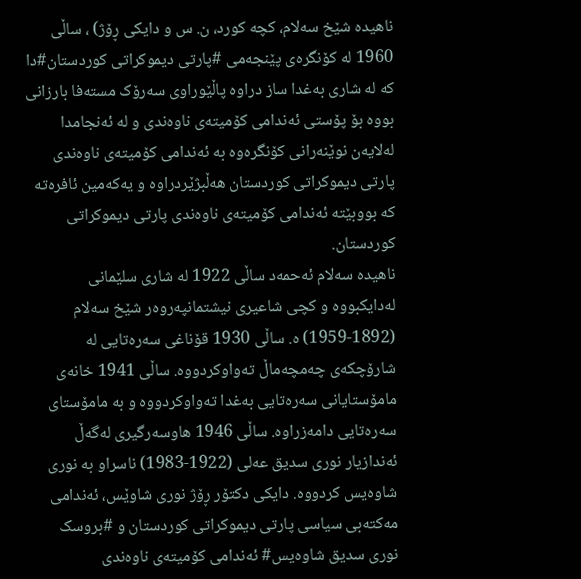ناهیدە شێخ سەلام، کچە کورد، ن. س و دایکی ڕۆژ) ، ساڵی 1960 لە کۆنگرەی پێنجەمی #پارتی دیموکراتی کوردستان#دا کە لە شاری بەغدا ساز دراوە پاڵێوراوی سەرۆک مستەفا بارزانی بووە بۆ پۆستی ئەندامی کۆمیتەی ناوەندی و لە ئەنجامدا لەلایەن نوێنەرانی کۆنگرەوە بە ئەندامی کۆمیتەی ناوەندی پارتی دیموکراتی کوردستان هەڵبژێردراوە و یەکەمین ئافرەتە کە بووبێتە ئەندامی کۆمیتەی ناوەندی پارتی دیموکراتی کوردستان.
ناهیدە سەلام ئەحمەد ساڵی 1922 لە شاری سلێمانی لەدایکبووە و کچی شاعیری نیشتمانپەروەر شێخ سەلام (1892-1959) ە. ساڵی 1930 قۆناغی سەرەتایی لە شارۆچکەی چەمچەماڵ تەواوکردووە. ساڵی 1941 خانەی مامۆستایانی سەرەتایی بەغدا تەواوکردووە و بە مامۆستای سەرەتایی دامەزراوە. ساڵی 1946 هاوسەرگیری لەگەڵ ئەندازیار نوری سدیق عەلی (1922-1983) ناسراو بە نوری شاوەیس کردووه. دایکی دکتۆر ڕۆژ نوری شاوێس، ئەندامی مەکتەبی سیاسی پارتی دیموکراتی کوردستان و #بروسک نوری سدیق شاوەیس# ئەندامی کۆمیتەی ناوەندی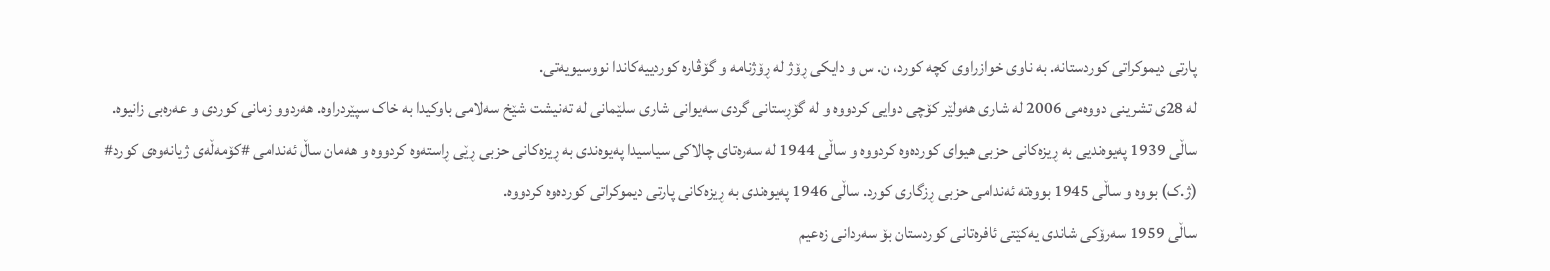پارتی دیموکراتی کوردستانە. بە ناوی خوازراوی کچە کورد، ن. س و دایکی ڕۆژ لە ڕۆژنامە و گۆڤارە کوردییەکاندا نووسیویەتی.
لە 28ی تشرینی دووەمی 2006 لە شاری هەولێر کۆچی دوایی کردووە و لە گۆڕستانی گردی سەیوانی شاری سلێمانی لە تەنیشت شێخ سەلامی باوکیدا بە خاک سپێردراوە. هەردوو زمانى کوردی و عەرەبی زانیوە.
ساڵی 1939 پەیوەندیی بە ڕیزەکانی حزبی هیوای کوردەوە کردووە و ساڵی 1944 لە سەرەتای چالاکی سیاسیدا پەیوەندی بە ڕیزەکانی حزبی ڕێی ڕاستەوە کردووە و هەمان ساڵ ئەندامی #کۆمەڵەی ژیانەوەی کورد# (ژ.ک) بووە و ساڵی 1945 بووەتە ئەندامى حزبی ڕزگاری کورد. ساڵی 1946 پەیوەندی بە ڕیزەکانی پارتی دیموکراتی کوردەوە کردووە.
ساڵی 1959 سەرۆکی شاندی یەکێتی ئافرەتانی کوردستان بۆ سەردانی زەعیم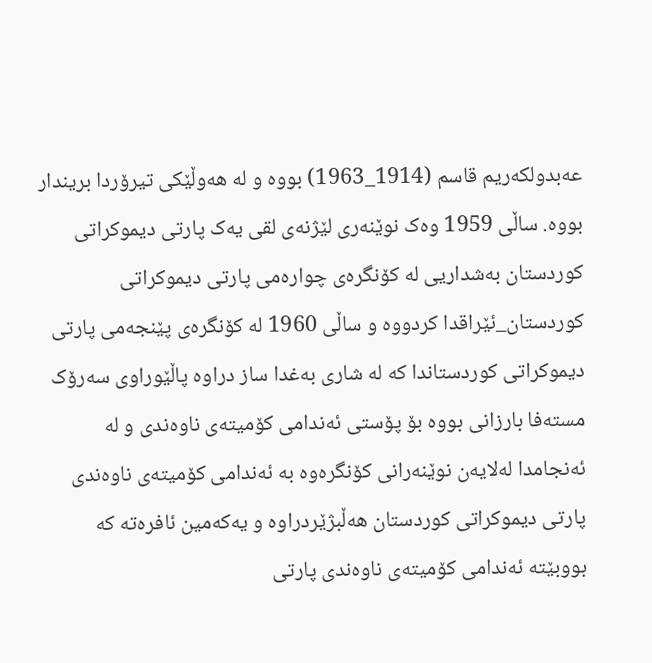عەبدولکەریم قاسم (1914_1963) بووە و لە هەوڵێکی تیرۆردا بریندار بووە. ساڵی 1959 وەک نوێنەری لێژنەی لقی یەک پارتی دیموکراتی کوردستان بەشداریی لە کۆنگرەی چوارەمی پارتی دیموکراتی کوردستان_ئێراقدا کردووە و ساڵی 1960 لە کۆنگرەی پێنجەمی پارتی دیموکراتی کوردستاندا کە لە شاری بەغدا ساز دراوە پاڵێوراوی سەرۆک مستەفا بارزانی بووە بۆ پۆستی ئەندامی کۆمیتەی ناوەندی و لە ئەنجامدا لەلایەن نوێنەرانی کۆنگرەوە بە ئەندامی کۆمیتەی ناوەندی پارتی دیموکراتی کوردستان هەڵبژێردراوە و یەکەمین ئافرەتە کە بووبێتە ئەندامی کۆمیتەی ناوەندی پارتی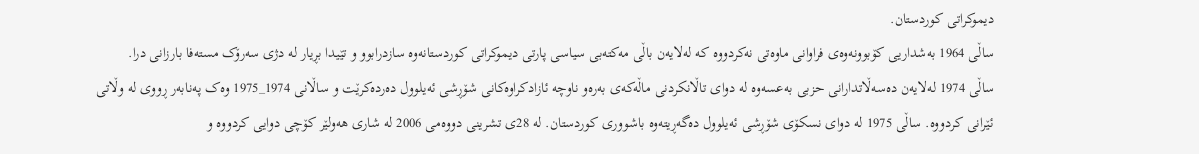دیموکراتی کوردستان.
ساڵی 1964 بەشداریی کۆبوونەوەی فراوانی ماوەتی نەکردووە کە لەلایەن باڵی مەکتەبی سیاسی پارتی دیموکراتی کوردستانەوە سازدرابوو و تێیدا بڕیار لە دژی سەرۆک مستەفا بارزانی درا.
ساڵی 1974 لەلایەن دەسەڵاتدارانی حزبی بەعسەوە لە دوای تاڵانکردنی ماڵەکەی بەرەو ناوچە ئازادکراوەکانی شۆڕشی ئەیلوول دەردەکرێت و ساڵانی 1974_1975 وەک پەنابەر ڕووی لە وڵاتی ئێرانی کردووە. ساڵی 1975 لە دوای نسکۆی شۆڕشی ئەیلوول دەگەڕیتەوە باشووری کوردستان. لە 28ی تشرینی دووەمی 2006 لە شاری هەولێر کۆچی دوایی کردووە و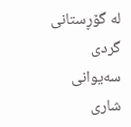لە گۆڕستانی گردی سەیوانی شاری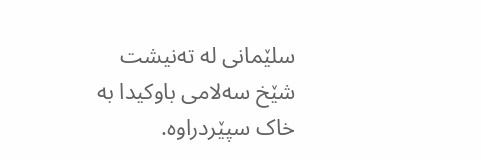سلێمانی لە تەنیشت شێخ سەلامی باوکیدا بە خاک سپێردراوە.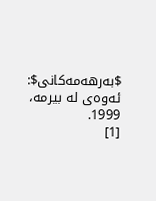$بەرهەمەکانی$:
ئەوەی لە بیرمە، 1999.
[1]